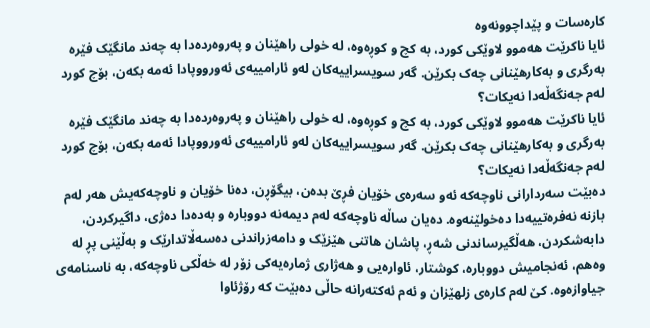کارەسات و پێداچوونەوە
ئایا ناکرێت هەموو لاوێکی کورد، بە کچ و کوڕەوە، لە خولی راهێنان و پەروەردەدا بە چەند مانگێک فێرە بەرگری و بەکارهێنانی چەک بکرێن. گەر سویسراییەکان لەو ئارامییەی ئەورووپادا ئەمە بکەن، بۆچ کورد لەم جەنگەڵەدا نەیکات؟
ئایا ناکرێت هەموو لاوێکی کورد، بە کچ و کوڕەوە، لە خولی راهێنان و پەروەردەدا بە چەند مانگێک فێرە بەرگری و بەکارهێنانی چەک بکرێن. گەر سویسراییەکان لەو ئارامییەی ئەورووپادا ئەمە بکەن، بۆچ کورد لەم جەنگەڵەدا نەیکات؟
دەبێت سەردارانی ناوچەکە ئەو سەرەی خۆیان فڕێ بدەن، بیگۆڕن، دەنا خۆیان و ناوچەکەیش هەر لەم بازنە نەفرەتییەدا دەخولێنەوە. دەیان ساڵە ناوچەکە لەم دیمەنە دووبارە و بەدەدا دەژی، داگیرکردن، دابەشکردن، هەڵگیرساندنی شەڕ، پاشان هاتنی هێزێک و دامەزراندنی دەسەڵاتدارێک و بەڵێنی پڕ لە وەهم، ئەنجامیش دووبارە، کوشتار، ئاوارەیی و هەژاری ژمارەیەکی زۆر لە خەڵکی ناوچەکە، بە ناسنامەی جیاوازەوە. کێ لەم کارەی زلهێزان و ئەم ئەکتەرانە حاڵی دەبێت کە رۆژئاوا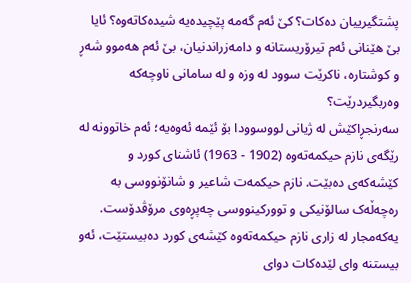پشتگیرییان دەکات؟ کێ ئەم گەمە پێچیدەیە شیدەکاتەوە؟ ئایا بێ هێنانی ئەم تیرۆریستانە و دامەزراندنیان، بێ ئەم هەموو شەڕ و کوشتارە، ناکرێت سوود لە وزە و لە سامانی ناوچەکە وەربگیردرێت؟
سەرنجڕاکێش لە ژیانی لووسوودا بۆ ئێمە ئەوەیە؛ ئەم خاتوونە لە رێگەی نازم حیکمەتەوە (1902 - 1963) ئاشنای کورد و کێشەکەی دەبێت. نازم حیکمەت شاعیر و شانۆنووسی بە رەچەڵەک سالۆنیکی و توورکینووسی چەپڕەوی مرۆڤدۆست. یەکەمجار لە زاری نازم حیکمەتەوە کێشەی کورد دەبیستێت، ئەو بیستنە وای لێدەکات دوای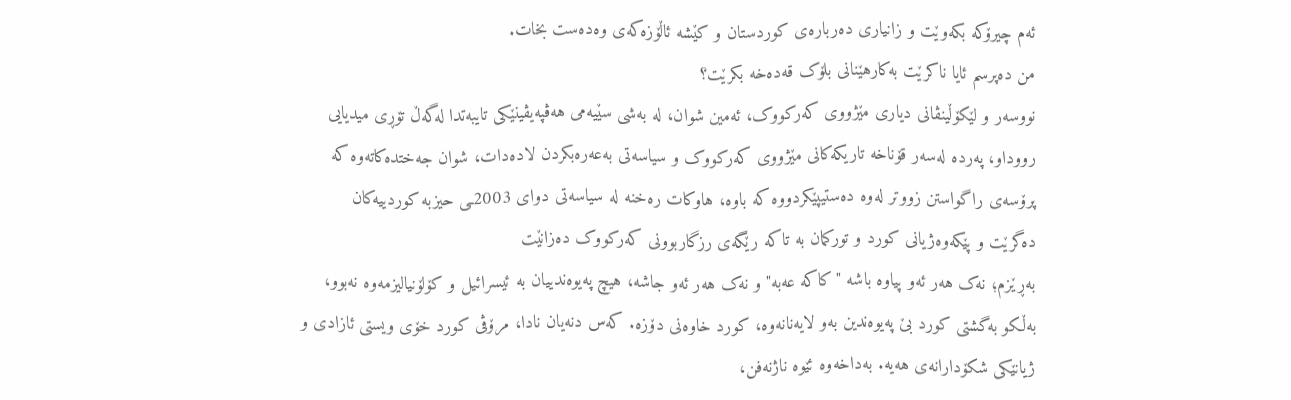ئەم چیرۆکە بکەوێت و زانیاری دەربارەی کوردستان و کێشە ئاڵۆزەکەی وەدەست بخات.
من دەپرسم ئایا ناکرێت بەکارهێنانی بلۆک قەدەخە بکرێت؟
نووسەر و لێکۆڵینڤانی دیاری مێژووی کەرکووک، ئەمین شوان، لە بەشی سێیەمی هەڤپەیڤینێکی تایبەتدا لەگەڵ تۆڕی میدیایی رووداو، پەردە لەسەر قۆناخە تاریکەکانی مێژووی کەرکووک و سیاسەتی بەعەرەبکردن لادەدات، شوان جەختدەکاتەوە کە پرۆسەی راگواستن زووتر لەوە دەستیپێکردووە کە باوه، هاوکات رەخنە لە سیاسەتی دوای 2003ـی حیزبە کوردییەکان دەگرێت و پێکەوەژیانی کورد و تورکمان بە تاکە رێگەی رزگاربوونی کەرکووک دەزانێت
بەڕێزم؛ نەک هەر ئەو پیاوە باشە "کاکە عەبە" و نەک هەر ئەو جاشە، هیچ پەیوەندییان بە ئیسرائیل و کۆلۆنیالیزمەوە نەبوو، بەڵکو بەگشتی کورد بێ پەیوەندین بەو لایەنانەوە، کورد خاوەنی دۆزە. کەس دنەیان نادا، مرۆڤی کورد خۆی ویستی ئازادی و ژیانێکی شکۆدارانەی هەیە. بەداخەوە ئێوە ناژنەفن،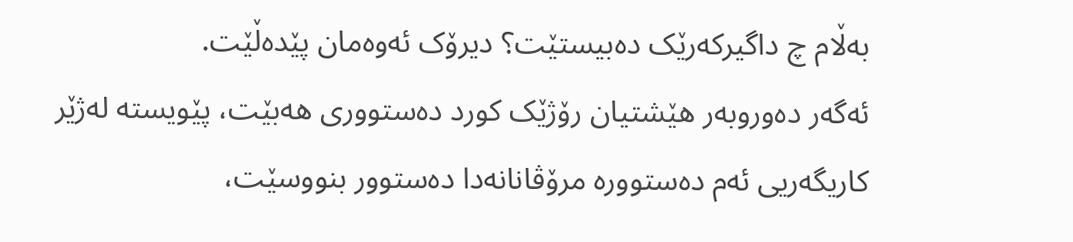بەڵام چ داگیرکەرێک دەبیستێت؟ دیرۆک ئەوەمان پێدەڵێت.
ئەگەر دەوروبەر هێشتیان رۆژێک کورد دەستووری هەبێت، پێویستە لەژێر کاریگەریی ئەم دەستوورە مرۆڤانانەدا دەستوور بنووسێت،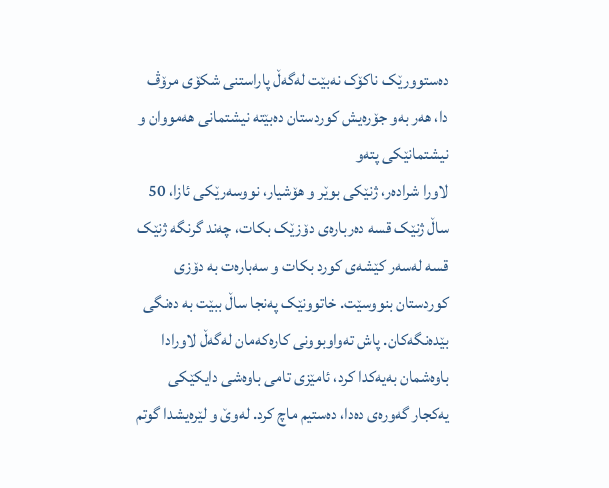دەستوورێک ناکۆک نەبێت لەگەڵ پاراستنی شکۆی مرۆڤ دا، هەر بەو جۆرەیش کوردستان دەبێتە نیشتمانی هەمووان و نیشتمانێکی پتەو
لاورا شرادەر، ژنێکی بوێر و هۆشیار، نووسەرێکی ئازا، 50 ساڵ ژنێک قسە دەربارەی دۆزێک بکات، چەند گرنگە ژنێک قسە لەسەر کێشەی کورد بکات و سەبارەت بە دۆزی کوردستان بنووسێت. خاتوونێک پەنجا ساڵ ببێت بە دەنگی بێدەنگەکان. پاش تەواوبوونی کارەکەمان لەگەڵ لاورادا باوەشمان بەیەکدا کرد، ئامێزی تامی باوەشی دایکێکی یەکجار گەورەی دەدا، دەستیم ماچ کرد. لەوێ و لێرەیشدا گوتم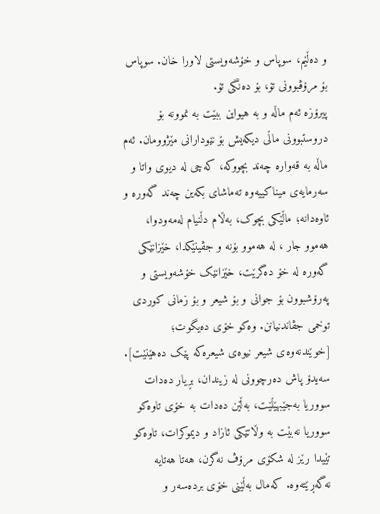و دەڵێم، سوپاس و خۆشەویستی لاورا خان. سوپاس بۆ مرۆڤبوونی تۆ، بۆ دەنگی تۆ.
پیرۆزە ئەم ماڵە و بە هیواین ببێت بە نموونە بۆ دروستبوونی ماڵی دیکەیش بۆ نێودارانی مێژوومان. ئەم ماڵە بە قەوارە چەند بچووکە، کەچی لە دیوی واتا و سەرمایەی میناکییەوە تەماشای بکەین چەند گەورە و ئاوەدانە؛ ماڵێکی بچوک، بەڵام دڵنیام لەمەودوا، هەموو جار ، لە هەموو بۆنە و جڤینێکدا، خێزانێکی گەورە لە خۆ دەگرێت، خێزانێک خۆشەویستی و پەرۆشبوون بۆ جوانی و بۆ شیعر و بۆ زمانی کوردی توخمی جڤاندنیانن. وەکو خۆی دەیگوت؛ [خوێندنەوەی شیعر نیوەی شیعرەکە پێک دەهێنێت].
سەیدۆ پاش دەرچوونی لە زیندان، بڕیار دەدات سووریا بەجێبهێڵێت، بەڵێن دەدات بە خۆی تاوەکو سووریا نەبێت بە وڵاتێکی ئازاد و دیموکرات، تاوەکو تێیدا رێز لە شکۆی مرۆڤ نەگرن، هەتا هەتایە نەگەڕێتەوە. کەمال بەڵێنی خۆی بردەسەر و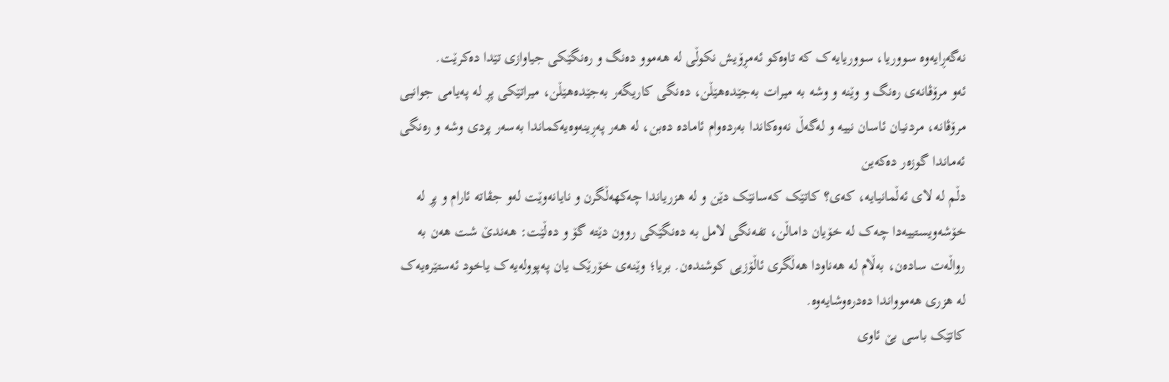نەگەڕایەوە سووریا، سووریایەک کە تاوەکو ئەمڕۆیش نکوڵی لە هەموو دەنگ و رەنگێکی جیاوازی تێدا دەکرێت.
ئەو مرۆڤانەی رەنگ و وێنە و وشە بە میرات بەجێدەهێڵن، دەنگی کاریگەر بەجێدەهێڵن، میراتێکی پڕ لە پەیامی جوانیی مرۆڤانە، مردنیان ئاسان نییە و لەگەڵ نەوەکاندا بەردەوام ئامادە دەبن، لە هەر پەڕینەوەیەکماندا بەسەر پردی وشە و رەنگی ئەماندا گوزەر دەکەین
دڵم لە لای ئەڵمانیایە، کەی؟ کاتێک کەسانێک دێن و لە هزریاندا چەکهەڵگرن و نایانەوێت لەو جڤاتە ئارام و پڕ لە خۆشەویستییەدا چەک لە خۆیان داماڵن، تفەنگی لامل بە دەنگێکی روون دێتە گۆ و دەڵێت: هەندێ شت هەن بە رواڵەت سادەن، بەڵام لە هەناودا هەڵگری ئاڵۆزیی کوشندەن. بریا؛ وێنەی خۆرێک یان پەپوولەیەک یاخود ئەستێرەیەک لە هزری هەموواندا دەدرەوشایەوە.
کاتێک باسی بێ ئاوی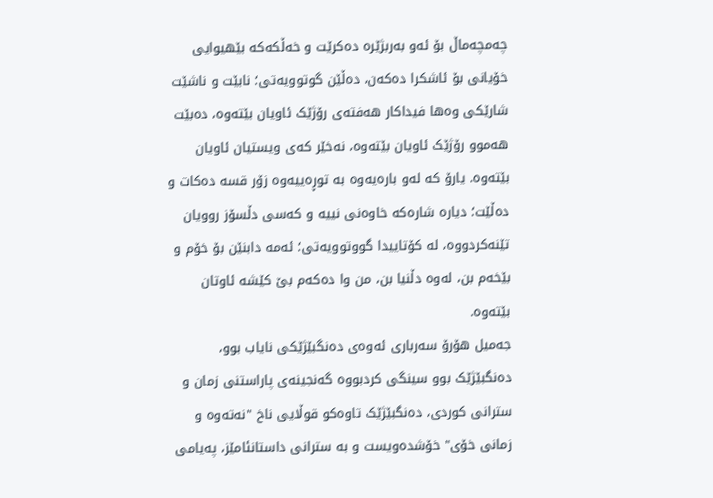چەمچەماڵ بۆ ئەو بەربژێرە دەکرێت و خەڵکەکە بێهیوایی خۆیانی بۆ ئاشکرا دەکەن، دەڵێن گوتوویەتی؛ نابێت و ناشێت شارێکی وەها فیداکار هەفتەی رۆژێک ئاویان بێتەوە، دەبێت هەموو رۆژێک ئاویان بێتەوە، نەخێر کەی ویستیان ئاویان بێتەوە. یارۆ کە لەو بارەیەوە بە توڕەییەوە زۆر قسە دەکات و دەڵێت؛ دیارە شارەکە خاوەنی نییە و کەسی دڵسۆز روویان تێنەکردووە، لە کۆتاییدا گووتوویەتی؛ ئەمە دابنێن بۆ خۆم و بێخەم بن، لەوە دڵنیا بن، من وا دەکەم بێ کێشە ئاوتان بێتەوە.
جەمیل هۆرۆ سەرباری ئەوەی دەنگبێژێکی نایاب بوو، دەنگبێژێک بوو سینگی کردبووە گەنجینەی پاراستنی زمان و سترانی کوردی، دەنگبێژێک تاوەکو قوڵایی ناخ "نەتەوە و زمانی خۆی" خۆشدەویست و بە سترانی داستانئامێز، پەیامی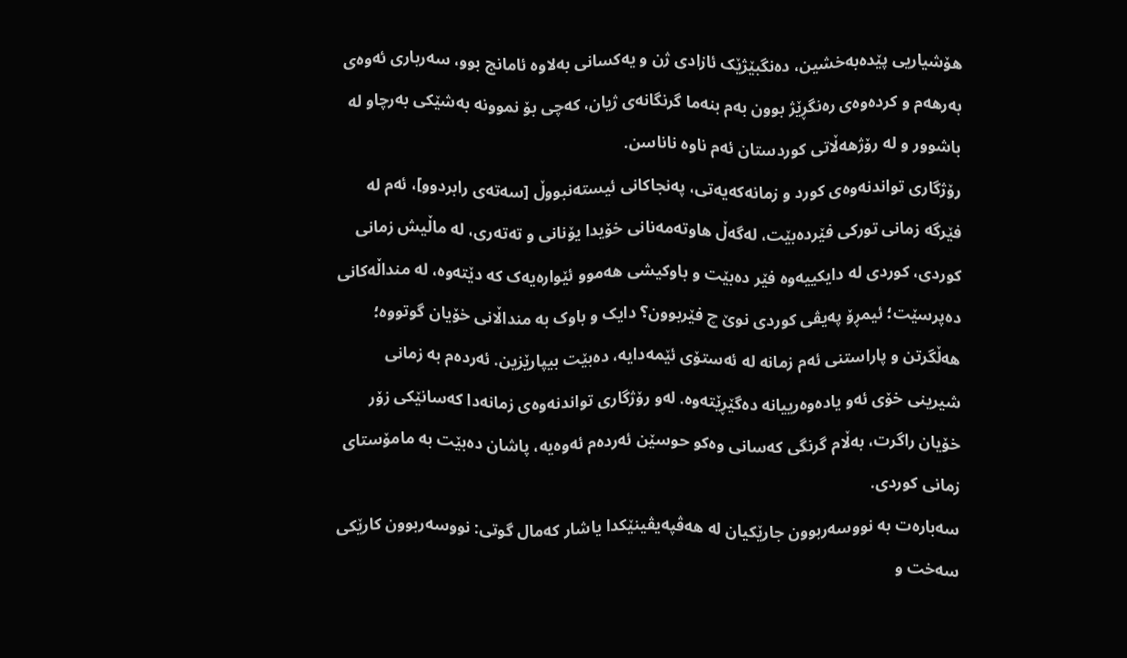هۆشیاریی پێدەبەخشین، دەنگبێژێک ئازادی ژن و یەکسانی بەلاوە ئامانج بوو، سەرباری ئەوەی بەرهەم و کردەوەی رەنگڕێژ بوون بەم بنەما گرنگانەی ژیان، کەچی بۆ نموونە بەشێکی بەرچاو لە باشوور و لە رۆژهەڵاتی کوردستان ئەم ناوە ناناسن.
رۆژگاری تواندنەوەی کورد و زمانەکەیەتی، پەنجاکانی ئیستەنبووڵ [سەتەی رابردوو]، ئەم لە فێرگە زمانی تورکی فێردەبێت، لەگەڵ هاوتەمەنانی خۆیدا یۆنانی و تەتەری، لە ماڵیش زمانی کوردی، کوردی لە دایکییەوە فێر دەبێت و باوکیشی هەموو ئێوارەیەک کە دێتەوە، لە منداڵەکانی دەپرسێت؛ ئیمڕۆ پەیڤی کوردی نوێ چ فێربوون؟ دایک و باوک بە منداڵانی خۆیان گوتووە؛ هەڵگرتن و پاراستنی ئەم زمانە لە ئەستۆی ئێمەدایە، دەبێت بیپارێزین. ئەردەم بە زمانی شیرینی خۆی ئەو یادەوەرییانە دەگێڕێتەوە. لەو رۆژگاری تواندنەوەی زمانەدا کەسانێکی زۆر خۆیان راگرت، بەڵام گرنگی کەسانی وەکو حوسێن ئەردەم ئەوەیە، پاشان دەبێت بە مامۆستای زمانی کوردی.
سەبارەت بە نووسەربوون جارێکیان لە هەڤپەیڤینێکدا یاشار کەمال گوتی: نووسەربوون کارێکی سەخت و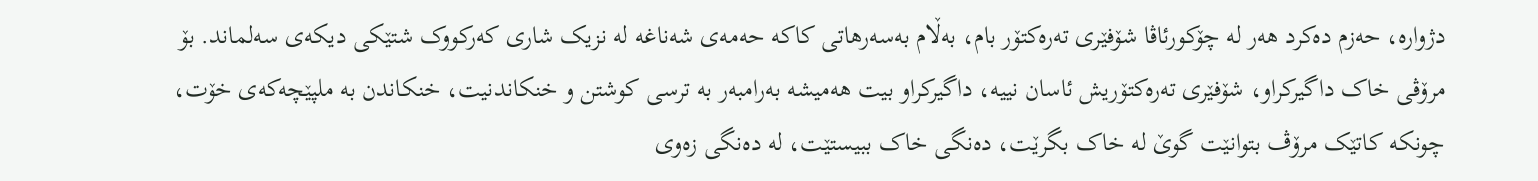دژوارە، حەزم دەکرد هەر لە چۆکورئاڤا شۆفێری تەرەکتۆر بام، بەڵام بەسەرهاتی کاکە حەمەی شەناغە لە نزیک شاری کەرکووک شتێکی دیکەی سەلماند. بۆ مرۆڤی خاک داگیرکراو، شۆفێری تەرەکتۆریش ئاسان نییە، داگیرکراو بیت هەمیشە بەرامبەر بە ترسی کوشتن و خنکاندنیت، خنکاندن بە ملپێچەکەی خۆت، چونکە کاتێک مرۆڤ بتوانێت گوێ لە خاک بگرێت، دەنگی خاک ببیستێت، لە دەنگی زەوی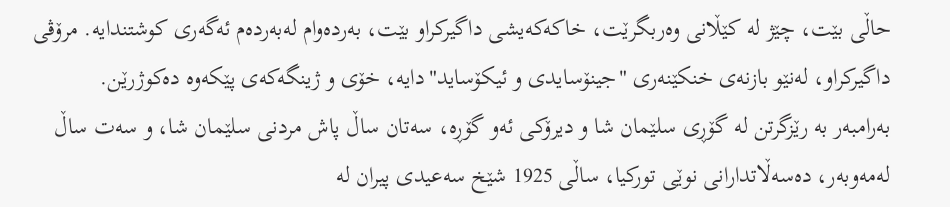حاڵی بێت، چێژ لە کێڵانی وەربگرێت، خاکەکەیشی داگیرکراو بێت، بەردەوام لەبەردەم ئەگەری کوشتندایە. مرۆڤی داگیرکراو، لەنێو بازنەی خنکێنەری "جینۆسایدی و ئیکۆساید"دایە، خۆی و ژینگەکەی پێکەوە دەکوژرێن.
بەرامبەر بە رێزگرتن لە گۆڕی سلێمان شا و دیرۆکی ئەو گۆڕە، سەتان ساڵ پاش مردنی سلێمان شا، و سەت ساڵ لەمەوبەر، دەسەڵاتدارانی نوێی تورکیا، ساڵی 1925 شێخ سەعیدی پیران لە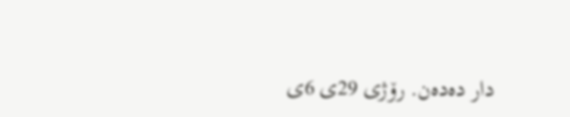دار دەدەن. رۆژی 29ی 6ی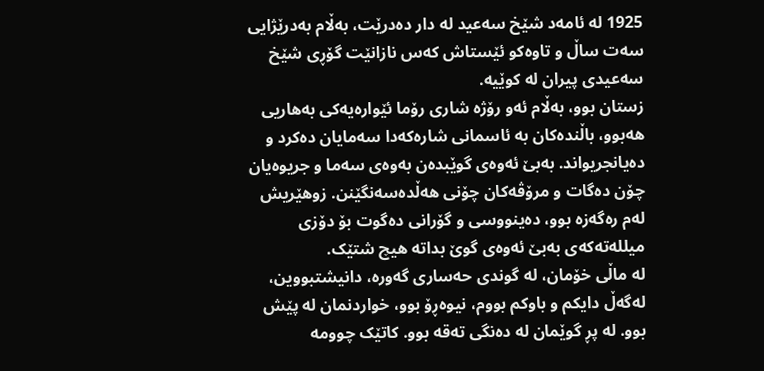1925 لە ئامەد شێخ سەعید لە دار دەدرێت، بەڵام بەدرێژایی سەت ساڵ و تاوەکو ئێستاش کەس نازانێت گۆڕی شێخ سەعیدی پیران لە کوێیە.
زستان بوو، بەڵام ئەو رۆژە شاری رۆما ئێوارەیەکی بەهاریی هەبوو، باڵندەکان بە ئاسمانی شارەکەدا سەمایان دەکرد و دەیانجریواند. بەبێ ئەوەی گوێبدەن بەوەی سەما و جریوەیان چۆن دەگات و مرۆڤەکان چۆنی هەڵدەسەنگێنن. زوهێریش لەم رەگەزە بوو، دەینووسی و گۆرانی دەگوت بۆ دۆزی میللەتەکەی بەبێ ئەوەی گوێ بداتە هیچ شتێک.
لە ماڵی خۆمان، لە گوندی حەساری گەورە، دانیشتبووین، لەگەڵ دایکم و باوکم بووم، نیوەڕۆ بوو، خواردنمان لە پێش بوو. لە پڕ گوێمان لە دەنگی تەقە بوو. کاتێک چوومە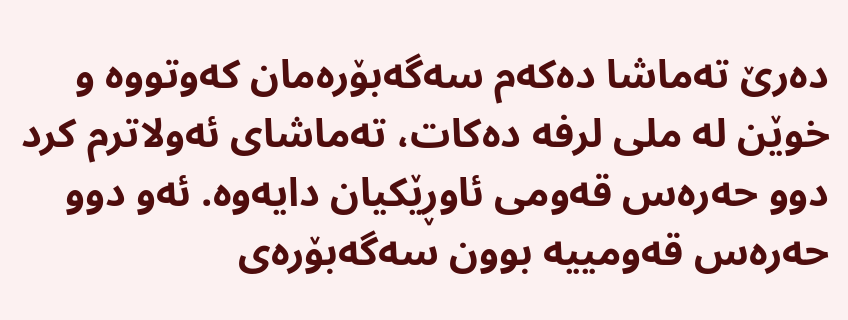دەرێ تەماشا دەکەم سەگەبۆرەمان کەوتووە و خوێن لە ملی لرفە دەکات، تەماشای ئەولاترم کرد دوو حەرەس قەومی ئاوڕێکیان دایەوە. ئەو دوو حەرەس قەومییە بوون سەگەبۆرەی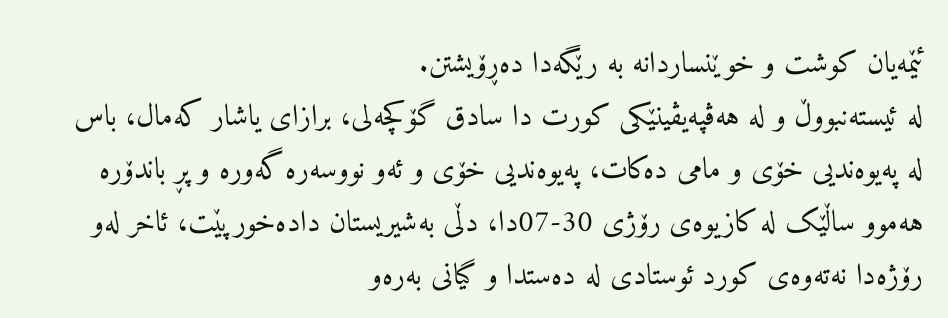ئێمەیان کوشت و خوێنساردانە بە رێگەدا دەڕۆیشتن.
لە ئیستەنبووڵ و لە هەڤپەیڤینێکی کورت دا سادق گۆکچەلی، برازای یاشار کەمال، باس لە پەیوەندیی خۆی و مامی دەکات، پەیوەندیی خۆی و ئەو نووسەرە گەورە و پڕ باندۆرە
هەموو ساڵێک لە کازیوەی رۆژی 30-07دا، دڵی بەشیریستان دادەخورپێت، ئاخر لەو رۆژەدا نەتەوەی کورد ئوستادی لە دەستدا و گیانی بەرەو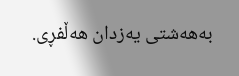بەهەشتی یەزدان هەڵفڕی.